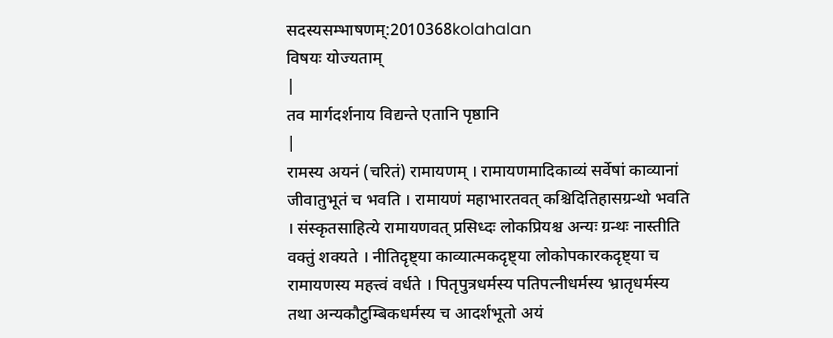सदस्यसम्भाषणम्:2010368kolahalan
विषयः योज्यताम्
|
तव मार्गदर्शनाय विद्यन्ते एतानि पृष्ठानि
|
रामस्य अयनं (चरितं) रामायणम् । रामायणमादिकाव्यं सर्वेषां काव्यानां जीवातुभूतं च भवति । रामायणं महाभारतवत् कश्चिदितिहासग्रन्थो भवति । संस्कृतसाहित्ये रामायणवत् प्रसिध्दः लोकप्रियश्च अन्यः ग्रन्थः नास्तीति वक्तुं शक्यते । नीतिदृष्ट्या काव्यात्मकदृष्ट्या लोकोपकारकदृष्ट्या च रामायणस्य महत्त्वं वर्धते । पितृपुत्रधर्मस्य पतिपत्नीधर्मस्य भ्रातृधर्मस्य तथा अन्यकौटुम्बिकधर्मस्य च आदर्शभूतो अयं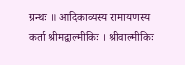ग्रन्थः ॥ आदिकाव्यस्य रामायणस्य कर्ता श्रीमद्वाल्मीकिः । श्रीवाल्मीकिः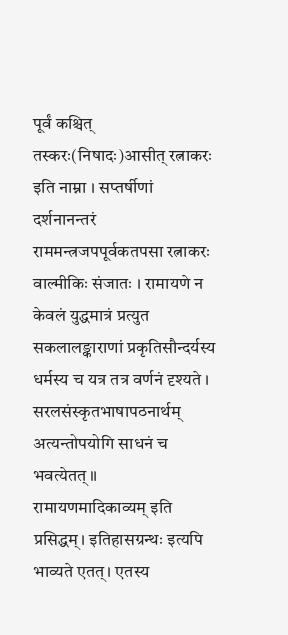पूर्वं कश्चित् तस्करः(निषादः)आसीत् रत्नाकरः इति नाम्ना । सप्तर्षीणां दर्शनानन्तरं राममन्त्रजपपूर्वकतपसा रत्नाकरः वाल्मीकिः संजातः । रामायणे न केवलं युद्धमात्रं प्रत्युत सकलालङ्काराणां प्रकृतिसौन्दर्यस्य धर्मस्य च यत्र तत्र वर्णनं दृश्यते । सरलसंस्कृतभाषापठनार्थम् अत्यन्तोपयोगि साधनं च भवत्येतत् ॥
रामायणमादिकाव्यम् इति प्रसिद्धम्। इतिहासग्रन्थः इत्यपि भाव्यते एतत्। एतस्य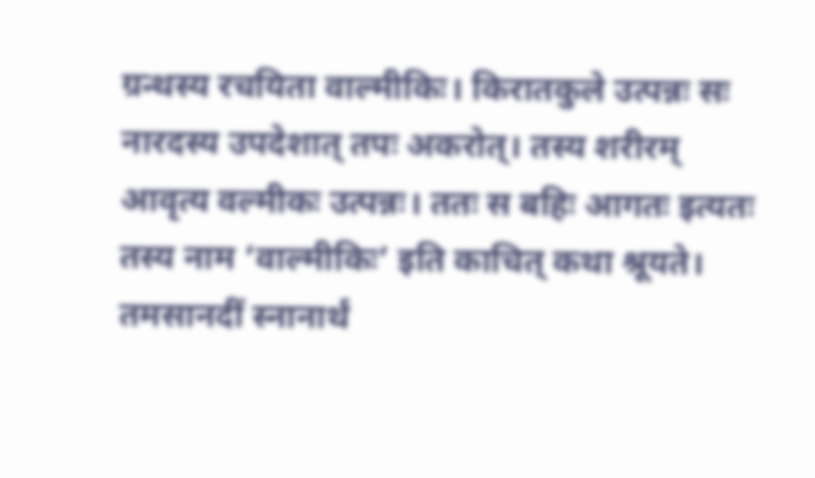ग्रन्थस्य रचयिता वाल्मीकिः। किरातकुले उत्पन्नः सः नारदस्य उपदेशात् तपः अकरोत्। तस्य शरीरम् आवृत्य वल्मीकः उत्पन्नः। ततः स बहिः आगतः इत्यतः तस्य नाम ‘वाल्मीकिः’ इति काचित् कथा श्रूयते। तमसानदीं स्नानार्थं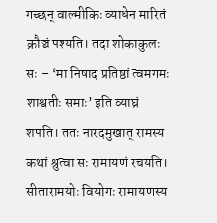गच्छन् वाल्मीकिः व्याधेन मारितं क्रौञ्चं पश्यति। तदा शोकाकुलः सः – ‘मा निषाद प्रतिष्ठां त्वमगमः शाश्वतीः समाः’ इति व्याघ्रं शपति। ततः नारदमुखात् रामस्य कथां श्रुत्वा सः रामायणं रचयति। सीतारामयोः वियोगः रामायणस्य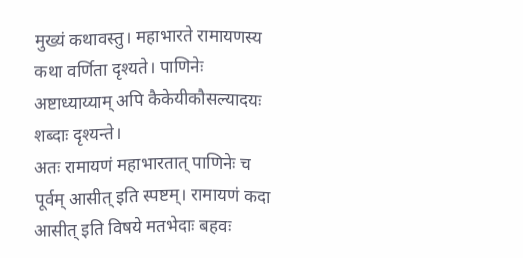मुख्यं कथावस्तु। महाभारते रामायणस्य कथा वर्णिता दृश्यते। पाणिनेः अष्टाध्याय्याम् अपि कैकेयीकौसल्यादयः शब्दाः दृश्यन्ते।
अतः रामायणं महाभारतात् पाणिनेः च पूर्वम् आसीत् इति स्पष्टम्। रामायणं कदा आसीत् इति विषये मतभेदाः बहवः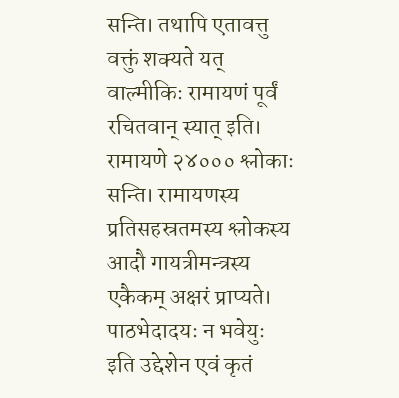सन्ति। तथापि एतावत्तु वक्तुं शक्यते यत् वाल्मीकिः रामायणं पूर्वं रचितवान् स्यात् इति। रामायणे २४००० श्लोकाः सन्ति। रामायणस्य प्रतिसहस्रतमस्य श्लोकस्य आदौ गायत्रीमन्त्रस्य एकैकम् अक्षरं प्राप्यते। पाठभेदादयः न भवेयुः इति उद्देशेन एवं कृतं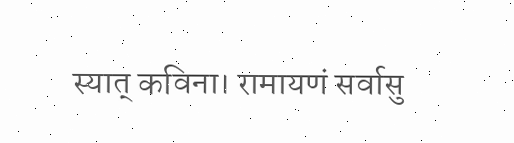स्यात् कविना। रामायणं सर्वासु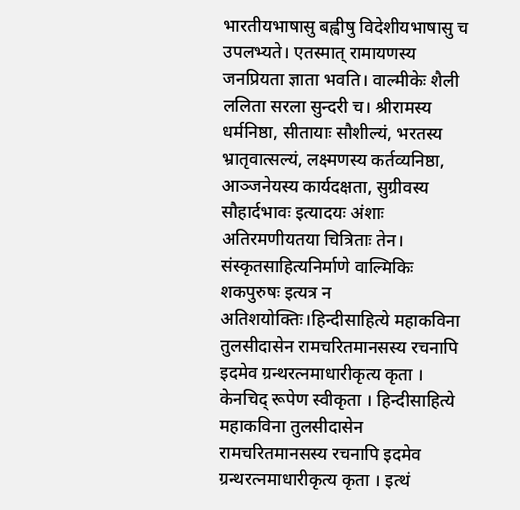भारतीयभाषासु बह्वीषु विदेशीयभाषासु च उपलभ्यते। एतस्मात् रामायणस्य जनप्रियता ज्ञाता भवति। वाल्मीकेः शैली ललिता सरला सुन्दरी च। श्रीरामस्य धर्मनिष्ठा, सीतायाः सौशील्यं, भरतस्य भ्रातृवात्सल्यं, लक्ष्मणस्य कर्तव्यनिष्ठा, आञ्जनेयस्य कार्यदक्षता, सुग्रीवस्य सौहार्दभावः इत्यादयः अंशाः अतिरमणीयतया चित्रिताः तेन। संस्कृतसाहित्यनिर्माणे वाल्मिकिः शकपुरुषः इत्यत्र न अतिशयोक्तिः।हिन्दीसाहित्ये महाकविना तुलसीदासेन रामचरितमानसस्य रचनापि इदमेव ग्रन्थरत्नमाधारीकृत्य कृता । केनचिद् रूपेण स्वीकृता । हिन्दीसाहित्ये महाकविना तुलसीदासेन रामचरितमानसस्य रचनापि इदमेव ग्रन्थरत्नमाधारीकृत्य कृता । इत्थं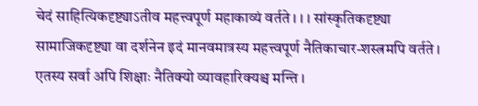चेदं साहित्यिकदृष्ट्याऽतीव महत्त्वपूर्ण महाकाव्यं वर्तते । । । सांस्कृतिकदृष्ट्या सामाजिकदृष्ट्या वा दर्शनेन इदं मानवमात्रस्य महत्त्वपूर्ण नैतिकाचार-शस्त्रमपि वर्तते । एतस्य सर्वा अपि शिक्षाः नैतिक्यो व्यावहारिक्यश्च मन्ति ।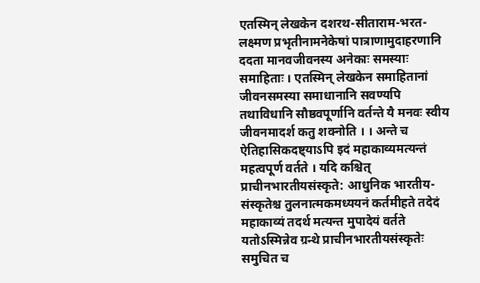एतस्मिन् लेखकेन दशरथ-सीताराम-भरत-लक्ष्मण प्रभृतीनामनेकेषां पात्राणामुदाहरणानि ददता मानवजीवनस्य अनेकाः समस्याः समाहिताः । एतस्मिन् लेखकेन समाहितानां जीवनसमस्या समाधानानि सवण्यपि तथाविधानि सौष्ठवपूर्णानि वर्तन्ते यै मनवः स्वीय जीवनमादर्श कतु शक्नोति । । अन्ते च ऐतिहासिकदष्ट्याऽपि इदं महाकाव्यमत्यन्तं महत्वपूर्ण वर्तते । यदि कश्चित् प्राचीनभारतीयसंस्कृते: आधुनिक भारतीय-संस्कृतेश्च तुलनात्मकमध्ययनं कर्तमीहते तदेदं महाकाव्यं तदर्थ मत्यन्त मुपादेयं वर्तते यतोऽस्मिन्नेव ग्रन्थे प्राचीनभारतीयसंस्कृतेः समुचित च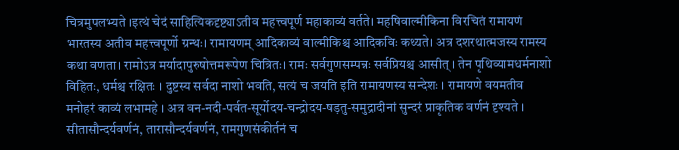चित्रमुपलभ्यते ।इत्थं चेदं साहित्यिकदृष्ट्याऽतीव महत्त्वपूर्ण महाकाव्यं वर्तते। महषिवाल्मीकिना विरचितं रामायणं भारतस्य अतीव महत्त्वपूर्णो ग्रन्थः। रामायणम् आदिकाव्यं वाल्मीकिश्च आदिकविः कथ्यते। अत्र दशरथात्मजस्य रामस्य कथा वणता। रामोऽत्र मर्यादापुरुषोत्तमरूपेण चित्रितः। रामः सर्वगुणसम्पन्नः सर्वप्रियश्च आसीत् । तेन पृथिव्यामधर्मनाशो विहितः, धर्मश्च रक्षितः । दुष्टस्य सर्वदा नाशो भवति, सत्यं च जयति इति रामायणस्य सन्देशः । रामायणे वयमतीव मनोहरं काव्यं लभामहे । अत्र वन-नदी-पर्वत-सूर्योदय-चन्द्रोदय-षड़तु-समुद्रादीनां सुन्दरं प्राकृतिक वर्णनं दृश्यते । सीतासौन्दर्यवर्णनं, तारासौन्दर्यवर्णनं, रामगुणसंकीर्तनं च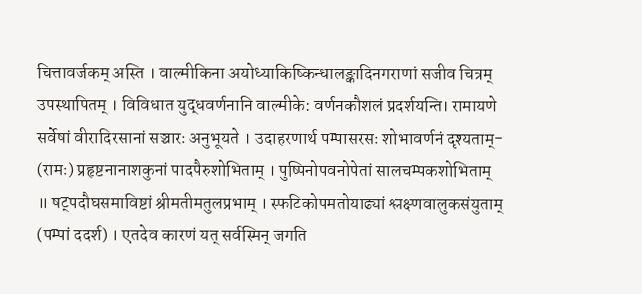चित्तावर्जकम् अस्ति । वाल्मीकिना अयोध्याकिष्किन्धालङ्कादिनगराणां सजीव चित्रम् उपस्थापितम् । विविधात युद्धवर्णनानि वाल्मीके: वर्णनकौशलं प्रदर्शयन्ति। रामायणे सर्वेषां वीरादिरसानां सञ्चारः अनुभूयते । उदाहरणार्थ पम्पासरसः शोभावर्णनं दृश्यताम्- (रामः) प्रहृष्टनानाशकुनां पादपैरुशोभिताम् । पुष्पिनोपवनोपेतां सालचम्पकशोभिताम् ॥ षट्पदौघसमाविष्टां श्रीमतीमतुलप्रभाम् । स्फटिकोपमतोयाढ्यां श्लक्ष्णवालुकसंयुताम् (पम्पां ददर्श) । एतदेव कारणं यत् सर्वस्मिन् जगति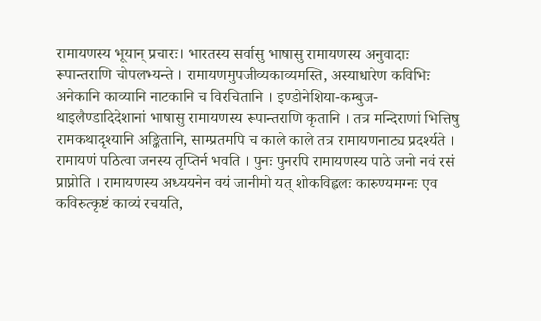रामायणस्य भूयान् प्रचारः। भारतस्य सर्वासु भाषासु रामायणस्य अनुवादाः रूपान्तराणि चोपलभ्यन्ते । रामायणमुपजीव्यकाव्यमस्ति, अस्याधारेण कविभिः अनेकानि काव्यानि नाटकानि च विरचितानि । इण्डोनेशिया-कम्बुज-थाइलैण्डादिदेशानां भाषासु रामायणस्य रूपान्तराणि कृतानि । तत्र मन्दिराणां भित्तिषु रामकथादृश्यानि अङ्कितानि, साम्प्रतमपि च काले काले तत्र रामायणनाट्य प्रदर्श्यते । रामायणं पठित्वा जनस्य तृप्तिर्न भवति । पुनः पुनरपि रामायणस्य पाठे जनो नवं रसं प्राप्नोति । रामायणस्य अध्ययनेन वयं जानीमो यत् शोकविह्वलः कारुण्यमग्नः एव कविरुत्कृष्टं काव्यं रचयति,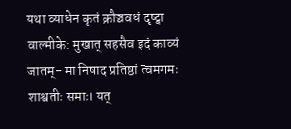यथा व्याधेन कृतं क्रौञ्चवधं दृष्ट्वा वाल्मीके: मुखात् सहसैव इदं काव्यं जातम्- मा निषाद प्रतिष्ठां त्वमगमः शाश्वतीः समाः। यत्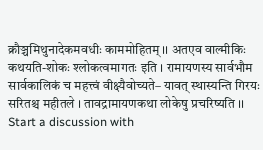क्रौञ्चमिथुनादेकमवधीः काममोहितम् ।। अतएव वाल्मीकिः कथयति-शोकः श्लोकत्वमागतः इति । रामायणस्य सार्वभौम सार्वकालिकं च महत्त्वं वीक्ष्यैवोच्यते– यावत् स्थास्यन्ति गिरयः सरितश्च महीतले । तावद्रामायणकथा लोकेषु प्रचरिष्यति ।।
Start a discussion with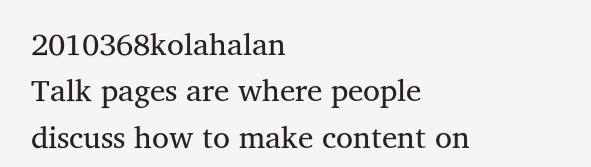2010368kolahalan
Talk pages are where people discuss how to make content on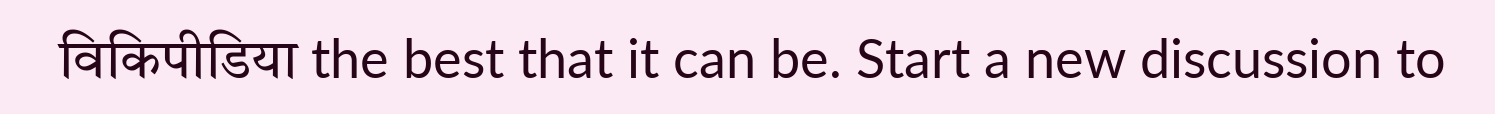विकिपीडिया the best that it can be. Start a new discussion to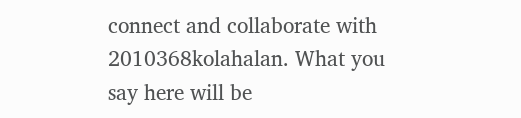connect and collaborate with 2010368kolahalan. What you say here will be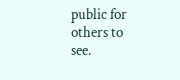public for others to see.